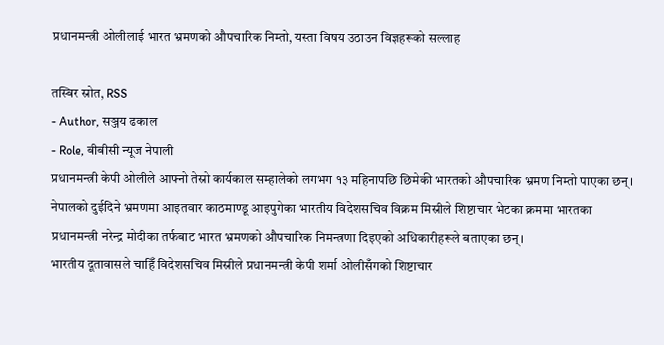प्रधानमन्त्री ओलीलाई भारत भ्रमणको औपचारिक निम्तो, यस्ता विषय उठाउन विज्ञहरूको सल्लाह

तस्बिर स्रोत, RSS
- Author, सञ्जय ढकाल
- Role, बीबीसी न्यूज नेपाली
प्रधानमन्त्री केपी ओलीले आफ्नो तेस्रो कार्यकाल सम्हालेको लगभग १३ महिनापछि छिमेकी भारतको औपचारिक भ्रमण निम्तो पाएका छन्।
नेपालको दुईदिने भ्रमणमा आइतवार काठमाण्डू आइपुगेका भारतीय विदेशसचिव विक्रम मिस्रीले शिष्टाचार भेटका क्रममा भारतका प्रधानमन्त्री नरेन्द्र मोदीका तर्फबाट भारत भ्रमणको औपचारिक निमन्त्रणा दिइएको अधिकारीहरूले बताएका छन्।
भारतीय दूतावासले चाहिँ विदेशसचिव मिस्रीले प्रधानमन्त्री केपी शर्मा ओलीसँगको शिष्टाचार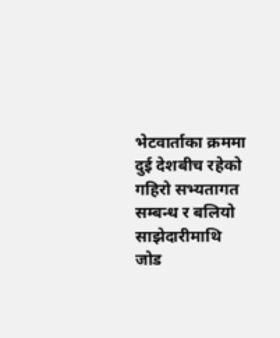भेटवार्ताका क्रममा दुई देशबीच रहेको गहिरो सभ्यतागत सम्बन्ध र बलियो साझेदारीमाथि जोड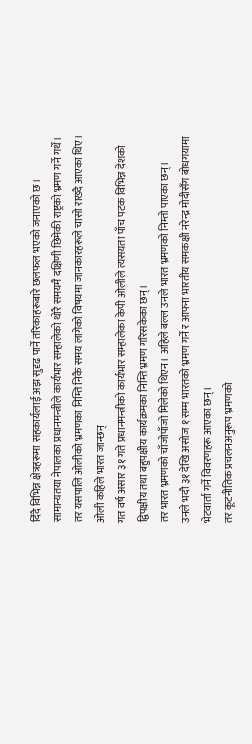दिँदै विभिन्न क्षेत्रहरूमा सहकार्यलाई अझ सुदृढ पार्ने तरिकाहरूबारे छलफल भएको जनाएको छ।
सामान्यतया नेपालका प्रधानमन्त्रीले कार्यभार सम्हालेको थोरै समयमै दक्षिणी छिमेकी राष्ट्रको भ्रमण गर्ने गर्थे। तर यसपालि ओलीको भ्रमणका निम्ति निकै समय लागेको विषयमा जानकारहरूले चासो राख्दै आएका थिए।
ओली कहिले भारत जान्छन्
गत वर्ष असार ३१ गते प्रधानमन्त्रीको कार्यभार सम्हालेका केपी ओलीले त्यसयता पाँच पटक विभिन्न देशको द्विपक्षीय तथा बहुपक्षीय कार्यक्रमका निम्ति भ्रमण गरिसकेका छन्।
तर भारत भ्रमणको चाँजोपाँजो मिलेको थिएन। अहिले बल्ल उनले भारत भ्रमणको निम्तो पाएका छन्।
उनले भदौ ३१ देखि असोज १ सम्म भारतको भ्रमण गर्ने र आफ्ना भारतीय समकक्षी नरेन्द्र मोदीसँग बोधगयामा भेटवार्ता गर्ने विवरणहरू आएका छन्।
तर कूटनीतिक प्रचलनअनुरूप भ्रमणको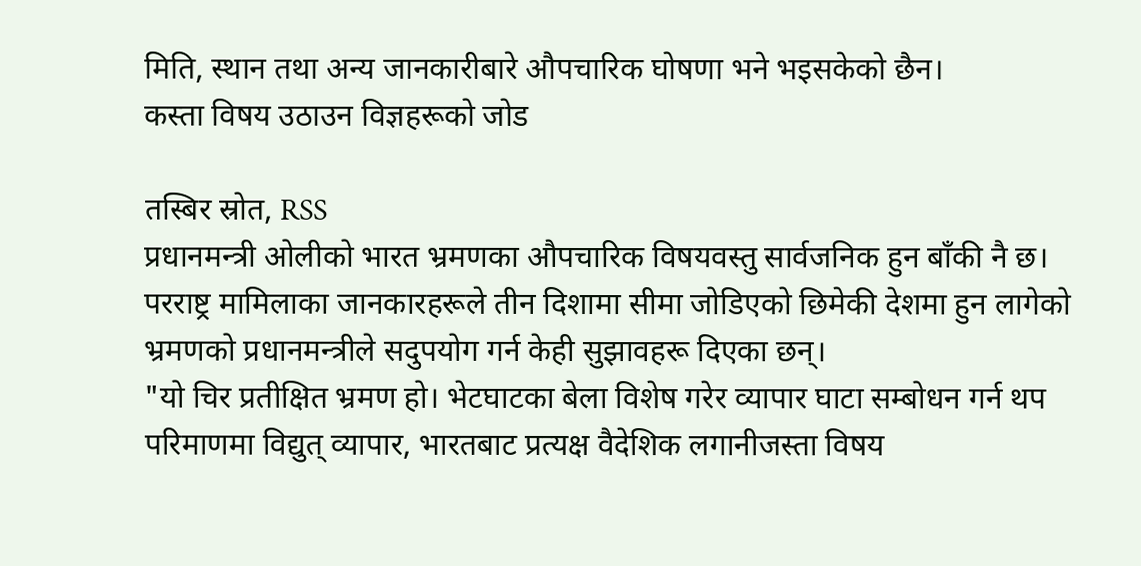मिति, स्थान तथा अन्य जानकारीबारे औपचारिक घोषणा भने भइसकेको छैन।
कस्ता विषय उठाउन विज्ञहरूको जोड

तस्बिर स्रोत, RSS
प्रधानमन्त्री ओलीको भारत भ्रमणका औपचारिक विषयवस्तु सार्वजनिक हुन बाँकी नै छ।
परराष्ट्र मामिलाका जानकारहरूले तीन दिशामा सीमा जोडिएको छिमेकी देशमा हुन लागेको भ्रमणको प्रधानमन्त्रीले सदुपयोग गर्न केही सुझावहरू दिएका छन्।
"यो चिर प्रतीक्षित भ्रमण हो। भेटघाटका बेला विशेष गरेर व्यापार घाटा सम्बोधन गर्न थप परिमाणमा विद्युत् व्यापार, भारतबाट प्रत्यक्ष वैदेशिक लगानीजस्ता विषय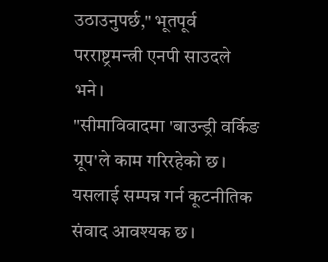उठाउनुपर्छ," भूतपूर्व परराष्ट्रमन्त्री एनपी साउदले भने।
"सीमाविवादमा 'बाउन्ड्री वर्किङ ग्रूप'ले काम गरिरहेको छ। यसलाई सम्पन्न गर्न कूटनीतिक संवाद आवश्यक छ।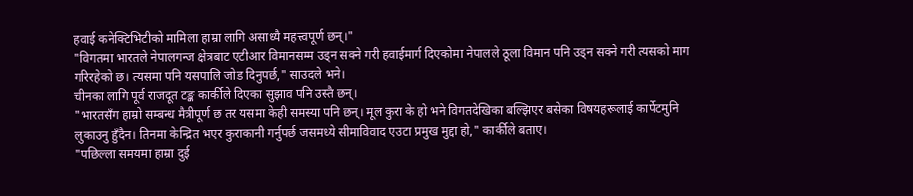हवाई कनेक्टिभिटीको मामिला हाम्रा लागि असाध्यै महत्त्वपूर्ण छन्।"
"विगतमा भारतले नेपालगन्ज क्षेत्रबाट एटीआर विमानसम्म उड्न सक्ने गरी हवाईमार्ग दिएकोमा नेपालले ठूला विमान पनि उड्न सक्ने गरी त्यसको माग गरिरहेको छ। त्यसमा पनि यसपालि जोड दिनुपर्छ," साउदले भने।
चीनका लागि पूर्व राजदूत टङ्क कार्कीले दिएका सुझाव पनि उस्तै छन्।
"भारतसँग हाम्रो सम्बन्ध मैत्रीपूर्ण छ तर यसमा केही समस्या पनि छन्। मूल कुरा के हो भने विगतदेखिका बल्झिएर बसेका विषयहरूलाई कार्पेटमुनि लुकाउनु हुँदैन। तिनमा केन्द्रित भएर कुराकानी गर्नुपर्छ जसमध्ये सीमाविवाद एउटा प्रमुख मुद्दा हो," कार्कीले बताए।
"पछिल्ला समयमा हाम्रा दुई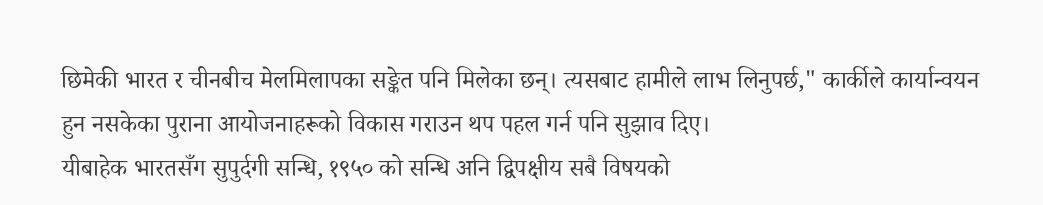छिमेकी भारत र चीनबीच मेलमिलापका सङ्केत पनि मिलेका छन्। त्यसबाट हामीले लाभ लिनुपर्छ," कार्कीले कार्यान्वयन हुन नसकेका पुराना आयोजनाहरूको विकास गराउन थप पहल गर्न पनि सुझाव दिए।
यीबाहेक भारतसँग सुपुर्दगी सन्धि, १९५० को सन्धि अनि द्विपक्षीय सबै विषयको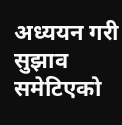अध्ययन गरी सुझाव समेटिएको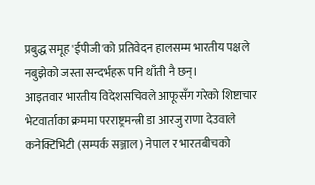प्रबुद्ध समूह 'ईपीजी'को प्रतिवेदन हालसम्म भारतीय पक्षले नबुझेको जस्ता सन्दर्भहरू पनि थाँती नै छन्।
आइतवार भारतीय विदेशसचिवले आफूसँग गरेको शिष्टाचार भेटवार्ताका क्रममा परराष्ट्रमन्त्री डा आरजु राणा देउवाले कनेक्टिभिटी (सम्पर्क सञ्जाल) नेपाल र भारतबीचको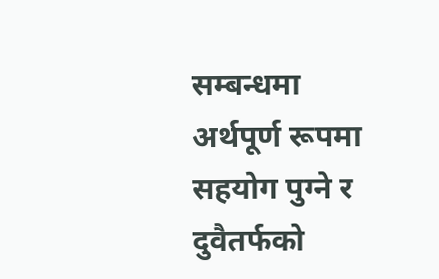सम्बन्धमा अर्थपूर्ण रूपमा सहयोग पुग्ने र दुवैतर्फको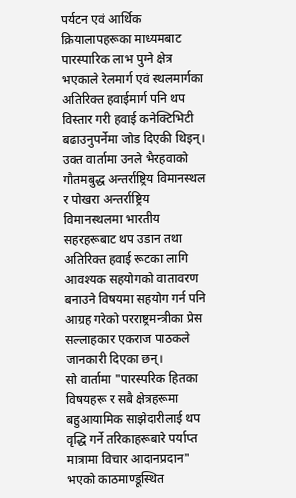पर्यटन एवं आर्थिक क्रियालापहरूका माध्यमबाट पारस्पारिक लाभ पुग्ने क्षेत्र भएकाले रेलमार्ग एवं स्थलमार्गका अतिरिक्त हवाईमार्ग पनि थप विस्तार गरी हवाई कनेक्टिभिटी बढाउनुपर्नेमा जोड दिएकी थिइन्।
उक्त वार्तामा उनले भैरहवाको गौतमबुद्ध अन्तर्राष्ट्रिय विमानस्थल र पोखरा अन्तर्राष्ट्रिय विमानस्थलमा भारतीय सहरहरूबाट थप उडान तथा अतिरिक्त हवाई रूटका लागि आवश्यक सहयोगको वातावरण बनाउने विषयमा सहयोग गर्न पनि आग्रह गरेको परराष्ट्रमन्त्रीका प्रेस सल्लाहकार एकराज पाठकले जानकारी दिएका छन्।
सो वार्तामा "पारस्परिक हितका विषयहरू र सबै क्षेत्रहरूमा बहुआयामिक साझेदारीलाई थप वृद्धि गर्ने तरिकाहरूबारे पर्याप्त मात्रामा विचार आदानप्रदान" भएको काठमाण्डूस्थित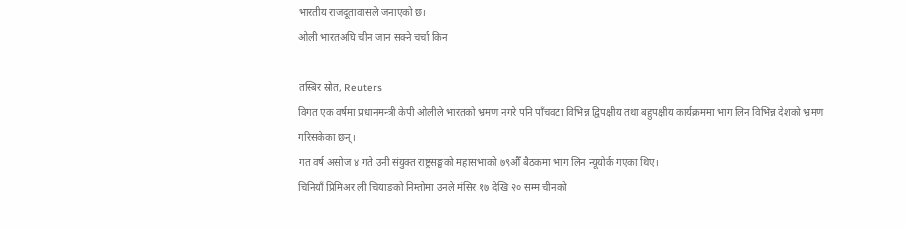भारतीय राजदूतावासले जनाएको छ।
ओली भारतअघि चीन जान सक्ने चर्चा किन

तस्बिर स्रोत, Reuters
विगत एक वर्षमा प्रधानमन्त्री केपी ओलीले भारतको भ्रमण नगरे पनि पाँचवटा विभिन्न द्विपक्षीय तथा बहुपक्षीय कार्यक्रममा भाग लिन विभिन्न देशको भ्रमण गरिसकेका छन्।
गत वर्ष असोज ४ गते उनी संयुक्त राष्ट्रसङ्घको महासभाको ७९औँ बैठकमा भाग लिन न्यूयोर्क गएका थिए।
चिनियाँ प्रिमिअर ली चियाङको निम्तोमा उनले मंसिर १७ देखि २० सम्म चीनको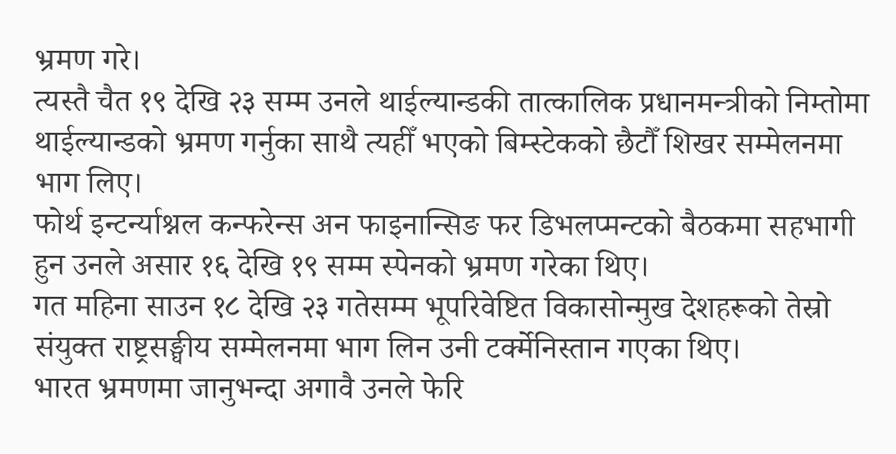भ्रमण गरे।
त्यस्तै चैत १९ देखि २३ सम्म उनले थाईल्यान्डकी तात्कालिक प्रधानमन्त्रीको निम्तोमा थाईल्यान्डको भ्रमण गर्नुका साथै त्यहीँ भएको बिम्स्टेकको छैटौँ शिखर सम्मेलनमा भाग लिए।
फोर्थ इन्टर्न्याश्नल कन्फरेन्स अन फाइनान्सिङ फर डिभलप्मन्टको बैठकमा सहभागी हुन उनले असार १६ देखि १९ सम्म स्पेनको भ्रमण गरेका थिए।
गत महिना साउन १८ देखि २३ गतेसम्म भूपरिवेष्टित विकासोन्मुख देशहरूको तेस्रो संयुक्त राष्ट्रसङ्घीय सम्मेलनमा भाग लिन उनी टर्क्मेनिस्तान गएका थिए।
भारत भ्रमणमा जानुभन्दा अगावै उनले फेरि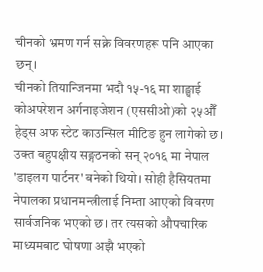चीनको भ्रमण गर्न सक्ने विवरणहरू पनि आएका छन्।
चीनको तियान्जिनमा भदौ १५-१६ मा शाङ्घाई कोअपरेशन अर्गनाइजेशन (एससीओ)को २५औँ हेड्स अफ स्टेट काउन्सिल मीटिङ हुन लागेको छ।
उक्त बहुपक्षीय सङ्गठनको सन् २०१६ मा नेपाल 'डाइलग पार्टनर' बनेको थियो। सोही हैसियतमा नेपालका प्रधानमन्त्रीलाई निम्ता आएको विवरण सार्वजनिक भएको छ। तर त्यसको औपचारिक माध्यमबाट घोषणा अझै भएको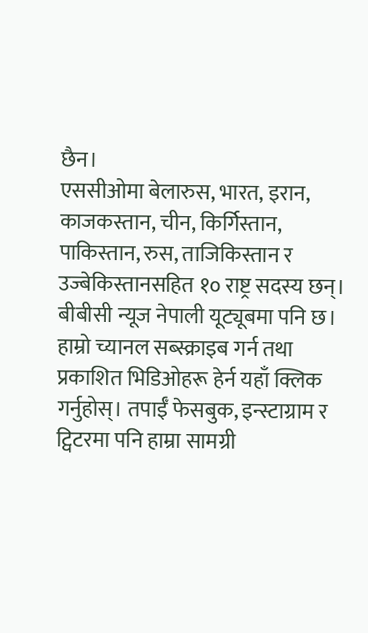छैन।
एससीओमा बेलारुस, भारत, इरान, काजकस्तान, चीन, किर्गिस्तान, पाकिस्तान, रुस, ताजिकिस्तान र उज्बेकिस्तानसहित १० राष्ट्र सदस्य छन्।
बीबीसी न्यूज नेपाली यूट्यूबमा पनि छ। हाम्रो च्यानल सब्स्क्राइब गर्न तथा प्रकाशित भिडिओहरू हेर्न यहाँ क्लिक गर्नुहोस्। तपाईँ फेसबुक, इन्स्टाग्राम र ट्विटरमा पनि हाम्रा सामग्री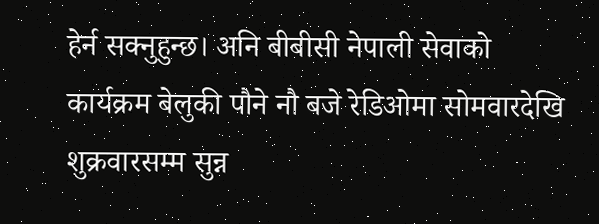हेर्न सक्नुहुन्छ। अनि बीबीसी नेपाली सेवाको कार्यक्रम बेलुकी पौने नौ बजे रेडिओमा सोमवारदेखि शुक्रवारसम्म सुन्न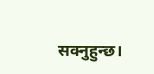सक्नुहुन्छ।